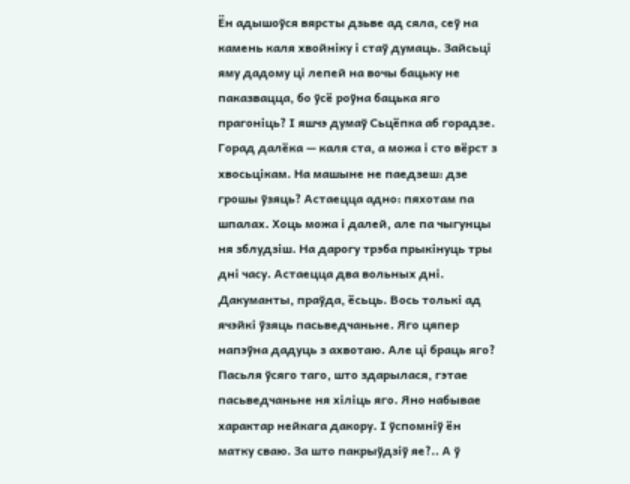Ён адышоўся вярсты дзьве ад сяла, сеў на камень каля хвойніку і стаў думаць. Зайсьці яму дадому ці лепей на вочы бацьку не паказвацца, бо ўсё роўна бацька яго прагоніць? І яшчэ думаў Сьцёпка аб горадзе. Горад далёка — каля ста, а можа і сто вёрст з хвосьцікам. На машыне не паедзеш: дзе грошы ўзяць? Астаецца адно: пяхотам па шпалах. Хоць можа і далей, але па чыгунцы ня зблудзіш. На дарогу трэба прыкінуць тры дні часу. Астаецца два вольных дні. Дакуманты, праўда, ёсьць. Вось толькі ад ячэйкі ўзяць пасьведчаньне. Яго цяпер напэўна дадуць з ахвотаю. Але ці браць яго? Пасьля ўсяго таго, што здарылася, гэтае пасьведчаньне ня хіліць яго. Яно набывае характар нейкага дакору. І ўспомніў ён матку сваю. За што пакрыўдзіў яе?.. А ў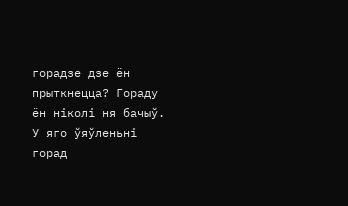горадзе дзе ён прыткнецца? Гораду ён ніколі ня бачыў. У яго ўяўленьні горад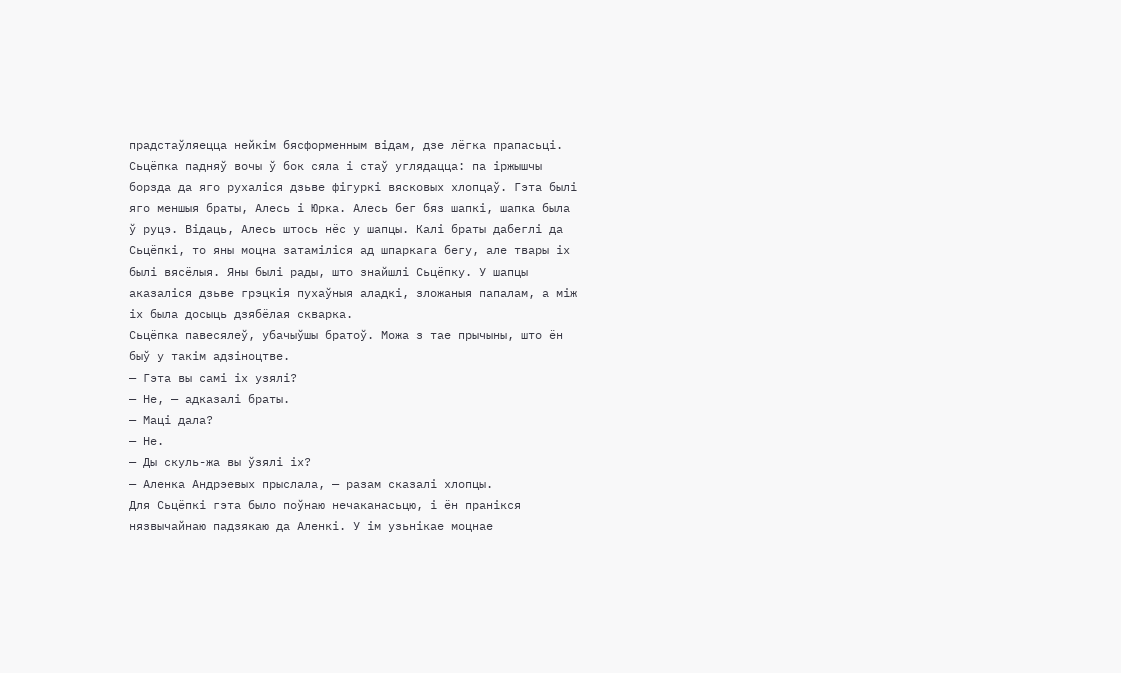прадстаўляецца нейкім бясформенным відам, дзе лёгка прапасьці.
Сьцёпка падняў вочы ў бок сяла і стаў углядацца: па іржышчы борзда да яго рухаліся дзьве фігуркі вясковых хлопцаў. Гэта былі яго меншыя браты, Алесь і Юрка. Алесь бег бяз шапкі, шапка была ў руцэ. Відаць, Алесь штось нёс у шапцы. Калі браты дабеглі да Сьцёпкі, то яны моцна затаміліся ад шпаркага бегу, але твары іх былі вясёлыя. Яны былі рады, што знайшлі Сьцёпку. У шапцы аказаліся дзьве грэцкія пухаўныя аладкі, зложаныя папалам, а між іх была досыць дзябёлая скварка.
Сьцёпка павесялеў, убачыўшы братоў. Можа з тае прычыны, што ён быў у такім адзіноцтве.
— Гэта вы самі іх узялі?
— Не, — адказалі браты.
— Маці дала?
— Не.
— Ды скуль-жа вы ўзялі іх?
— Аленка Андрэевых прыслала, — разам сказалі хлопцы.
Для Сьцёпкі гэта было поўнаю нечаканасьцю, і ён пранікся нязвычайнаю падзякаю да Аленкі. У ім узьнікае моцнае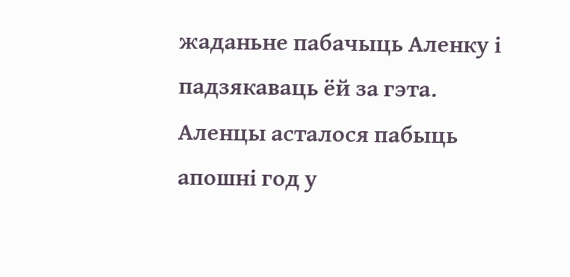жаданьне пабачыць Аленку і падзякаваць ёй за гэта. Аленцы асталося пабыць апошні год у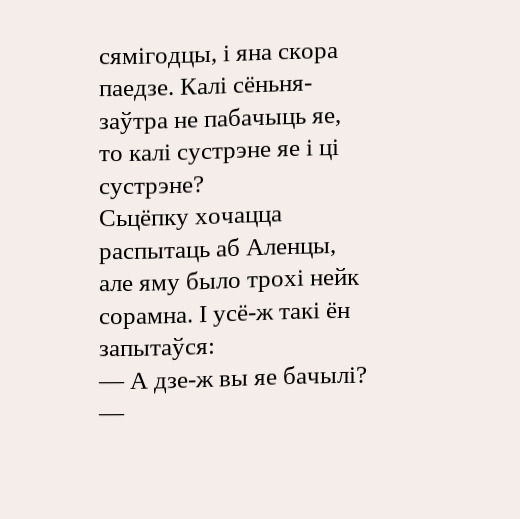сямігодцы, і яна скора паедзе. Калі сёньня-заўтра не пабачыць яе, то калі сустрэне яе і ці сустрэне?
Сьцёпку хочацца распытаць аб Аленцы, але яму было трохі нейк сорамна. І усё-ж такі ён запытаўся:
— А дзе-ж вы яе бачылі?
—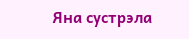Яна сустрэла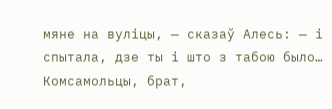мяне на вуліцы, — сказаў Алесь: — і спытала, дзе ты і што з табою было… Комсамольцы, брат,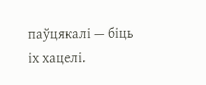паўцякалі — біць іх хацелі.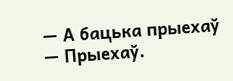— А бацька прыехаў
— Прыехаў.